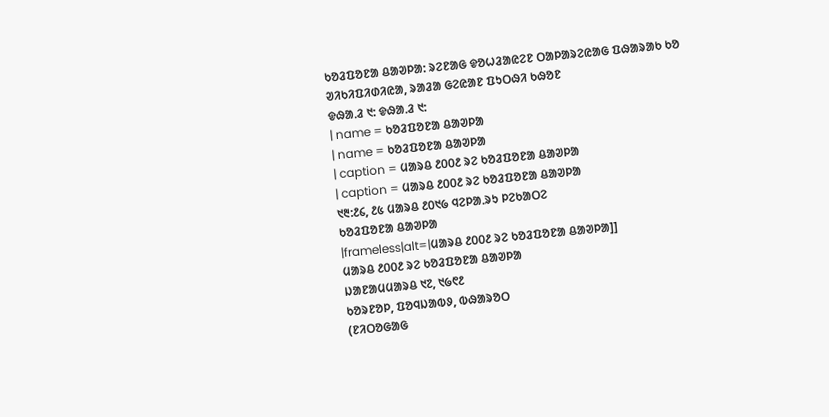ᱠᱚᱲᱯᱚᱱᱟ ᱪᱟᱣᱞᱟ: ᱨᱮᱱᱟᱜ ᱫᱚᱦᱲᱟᱭᱮᱱ ᱛᱟᱞᱟᱨᱮᱭᱟᱜ ᱯᱷᱟᱨᱟᱠ ᱠᱚ
ᱣᱤᱠᱤᱯᱤᱰᱤᱭᱟ, ᱨᱟᱲᱟ ᱜᱮᱭᱟᱱ ᱯᱩᱛᱷᱤ ᱠᱷᱚᱱ
ᱫᱷᱟᱹᱲ ᱑: ᱫᱷᱟᱹᱲ ᱑:
| name = ᱠᱚᱲᱯᱚᱱᱟ ᱪᱟᱣᱞᱟ
| name = ᱠᱚᱲᱯᱚᱱᱟ ᱪᱟᱣᱞᱟ
| caption = ᱢᱟᱨᱪ ᱒᱐᱐᱒ ᱨᱮ ᱠᱚᱲᱯᱚᱱᱟ ᱪᱟᱣᱞᱟ
| caption = ᱢᱟᱨᱪ ᱒᱐᱐᱒ ᱨᱮ ᱠᱚᱲᱯᱚᱱᱟ ᱪᱟᱣᱞᱟ
᱑᱓:᱒᱔, ᱒᱕ ᱢᱟᱨᱪ ᱒᱐᱑᱙ ᱧᱮᱞᱟᱹᱨᱩ ᱞᱮᱠᱟᱛᱮ
ᱠᱚᱲᱯᱚᱱᱟ ᱪᱟᱣᱞᱟ
|frameless|alt=|ᱢᱟᱨᱪ ᱒᱐᱐᱒ ᱨᱮ ᱠᱚᱲᱯᱚᱱᱟ ᱪᱟᱣᱞᱟ]]
ᱢᱟᱨᱪ ᱒᱐᱐᱒ ᱨᱮ ᱠᱚᱲᱯᱚᱱᱟ ᱪᱟᱣᱞᱟ
ᱡᱟᱱᱟᱢᱢᱟᱨᱪ ᱑᱗, ᱑᱙᱖᱒
ᱠᱚᱨᱱᱚᱞ, ᱯᱚᱧᱡᱟᱵᱽ, ᱵᱷᱟᱨᱚᱛ
(ᱱᱤᱛᱚᱜᱟᱜ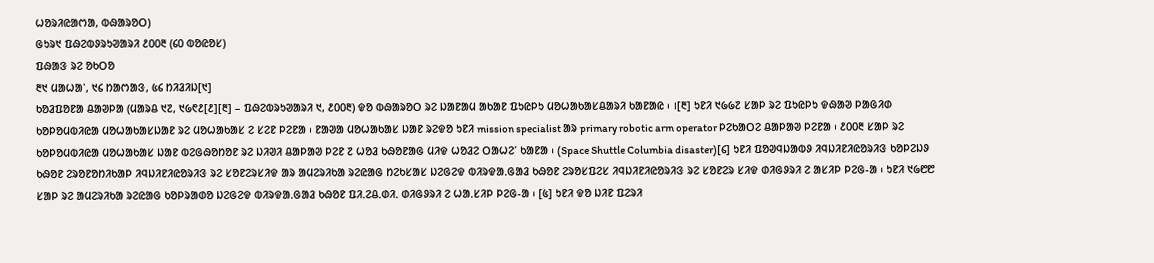ᱦᱚᱨᱤᱭᱟᱬᱟ, ᱵᱷᱟᱨᱚᱛ)
ᱜᱩᱨ᱑ ᱯᱷᱮᱵᱽᱨᱩᱣᱟᱨᱤ ᱒᱐᱐᱓ (᱔᱐ ᱵᱚᱭᱚᱥ)
ᱯᱷᱟᱝ ᱨᱮ ᱚᱠᱛᱚ
᱓᱑ ᱢᱟᱦᱟᱸ, ᱑᱔ ᱴᱟᱬᱟᱝ, ᱕᱔ ᱴᱤᱲᱤᱡ[᱑]
ᱠᱚᱲᱯᱚᱱᱟ ᱪᱟᱣᱞᱟ (ᱢᱟᱨᱪ ᱑᱗, ᱑᱙᱖᱒[᱒][᱓] – ᱯᱷᱮᱵᱨᱩᱣᱟᱨᱤ ᱑, ᱒᱐᱐᱓) ᱫᱚ ᱵᱷᱟᱨᱚᱛ ᱨᱮ ᱡᱟᱱᱟᱢ ᱟᱠᱟᱱ ᱯᱩᱭᱞᱩ ᱢᱚᱦᱟᱠᱟᱥᱪᱟᱨᱤ ᱠᱟᱱᱟᱭ ᱾ ।[᱓] ᱩᱱᱤ ᱑᱙᱙᱗ ᱥᱟᱞ ᱨᱮ ᱯᱩᱭᱞᱩ ᱫᱷᱟᱣ ᱞᱟᱜᱤᱰ ᱠᱚᱞᱚᱢᱵᱤᱭᱟ ᱢᱚᱦᱟᱠᱟᱥᱡᱟᱱ ᱨᱮ ᱢᱚᱦᱟᱠᱟᱥ ᱮ ᱥᱮᱱ ᱞᱮᱱᱟ ᱾ ᱱᱟᱣᱟ ᱢᱚᱦᱟᱠᱟᱥ ᱡᱟᱱ ᱨᱮᱫᱚ ᱩᱱᱤ mission specialist ᱟᱨ primary robotic arm operator ᱞᱮᱠᱟᱛᱮ ᱪᱟᱞᱟᱣ ᱞᱮᱱᱟ ᱾ ᱒᱐᱐᱓ ᱥᱟᱞ ᱨᱮ ᱠᱚᱞᱚᱢᱵᱤᱭᱟ ᱢᱚᱦᱟᱠᱟᱥ ᱡᱟᱱ ᱵᱮᱜᱷᱚᱴᱚᱱ ᱨᱮ ᱡᱤᱣᱤ ᱪᱟᱞᱟᱣ ᱞᱮᱱ ᱗ ᱦᱚᱲ ᱠᱷᱚᱱᱟᱜ ᱢᱤᱫ ᱦᱚᱲᱮ ᱛᱟᱦᱮᱸ ᱠᱟᱱᱟ ᱾ (Space Shuttle Columbia disaster)[᱔] ᱩᱱᱤ ᱯᱚᱣᱧᱡᱟᱵᱽ ᱤᱧᱡᱤᱱᱤᱭᱚᱨᱤᱝ ᱠᱚᱞᱮᱡᱽ ᱠᱷᱚᱱ ᱮᱨᱚᱱᱚᱴᱤᱠᱟᱞ ᱤᱧᱡᱤᱱᱤᱭᱚᱨᱤᱝ ᱨᱮ ᱥᱚᱱᱮᱨᱥᱤᱫ ᱟᱨ ᱟᱢᱮᱨᱤᱠᱟ ᱨᱮᱭᱟᱜ ᱴᱮᱠᱥᱟᱥ ᱡᱮᱜᱮᱫ ᱵᱤᱨᱫᱟᱹᱜᱟᱲ ᱠᱷᱚᱱ ᱮᱨᱚᱥᱯᱮᱥ ᱤᱧᱡᱤᱱᱤᱭᱚᱨᱤᱝ ᱨᱮ ᱥᱚᱱᱮᱨ ᱥᱤᱫ ᱰᱤᱜᱽᱨᱤ ᱮ ᱟᱥᱤᱞ ᱞᱮᱜ-ᱟ ᱾ ᱩᱱᱤ ᱑᱙᱘᱘ ᱥᱟᱞ ᱨᱮ ᱟᱢᱮᱨᱤᱠᱟ ᱨᱮᱭᱟᱜ ᱠᱚᱞᱨᱟᱰᱚ ᱡᱮᱜᱮᱫ ᱵᱤᱨᱫᱟᱹᱜᱟᱲ ᱠᱷᱚᱱ ᱯᱤᱹᱮᱪᱹᱰᱤᱹ ᱰᱤᱜᱽᱨᱤ ᱮ ᱦᱟᱹᱥᱤᱞ ᱞᱮᱜ-ᱟ ᱾ [᱕] ᱩᱱᱤ ᱫᱚ ᱡᱤᱱ ᱯᱮᱨᱤ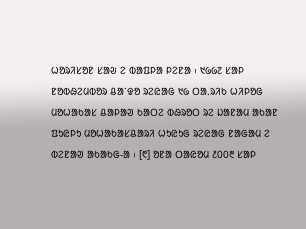ᱦᱚᱨᱤᱥᱚᱱ ᱥᱟᱶ ᱮ ᱵᱟᱯᱞᱟ ᱞᱮᱱᱟ ᱾ ᱑᱙᱙᱗ ᱥᱟᱞ ᱱᱚᱵᱷᱮᱢᱵᱚᱨ ᱪᱟᱸᱫᱚ ᱨᱮᱭᱟᱜ ᱑᱙ ᱛᱟᱹᱨᱤᱠ ᱦᱤᱞᱚᱜ ᱢᱚᱦᱟᱠᱟᱥ ᱪᱟᱞᱟᱣ ᱠᱟᱛᱮ ᱵᱷᱨᱚᱛ ᱨᱮ ᱡᱟᱱᱟᱢ ᱟᱠᱟᱱ ᱯᱩᱭᱞᱩ ᱢᱚᱦᱟᱠᱟᱥᱪᱟᱨᱤ ᱦᱩᱭᱩᱜ ᱨᱮᱭᱟᱜ ᱱᱟᱜᱟᱢ ᱮ ᱵᱮᱱᱟᱣ ᱟᱠᱟᱠᱜ-ᱟ ᱾ [᱖] ᱚᱱᱟ ᱛᱟᱭᱚᱢ ᱒᱐᱐᱓ ᱥᱟᱞ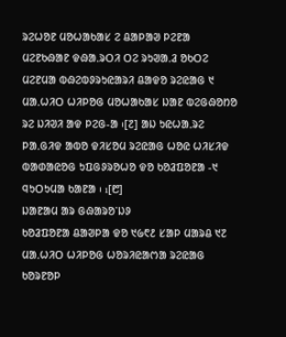ᱨᱮᱦᱚᱱ ᱢᱚᱦᱟᱠᱟᱥ ᱮ ᱪᱟᱞᱟᱣ ᱞᱮᱱᱟ ᱢᱮᱱᱠᱷᱟᱱ ᱫᱷᱟᱹᱨᱛᱤ ᱛᱮ ᱨᱩᱣᱟᱹᱲ ᱚᱠᱛᱮ ᱢᱮᱱᱢᱟ ᱵᱷᱮᱵᱽᱨᱩᱭᱟᱨᱤ ᱪᱟᱫᱚ ᱨᱮᱭᱟᱜ ᱑ ᱢᱟᱹᱦᱤᱛ ᱦᱤᱞᱚᱜ ᱢᱚᱦᱟᱠᱟᱥ ᱡᱟᱱ ᱵᱮᱜᱷᱚᱴᱚ ᱨᱮ ᱡᱤᱣᱤ ᱟᱫ ᱞᱮᱜ-ᱟ ᱾[᱗] ᱟᱡ ᱩᱭᱦᱟᱹᱨᱮ ᱞᱟᱹᱜᱤᱫ ᱟᱵᱚ ᱫᱤᱥᱚᱢ ᱨᱮᱭᱟᱜ ᱦᱚᱭ ᱦᱤᱥᱤᱫ ᱵᱟᱰᱟᱭᱚᱜ ᱩᱯᱜᱽᱨᱚᱦᱚ ᱫᱚ ᱠᱚᱲᱯᱚᱱᱟ -᱑ ᱧᱩᱛᱩᱢᱟ ᱠᱟᱱᱟ ᱾ ı[᱘]
ᱡᱟᱱᱟᱢ ᱟᱨ ᱜᱷᱟᱨᱚᱸᱡᱽ
ᱠᱚᱲᱯᱚᱱᱟ ᱪᱟᱣᱞᱟ ᱫᱚ ᱑᱙᱖᱒ ᱥᱟᱞ ᱢᱟᱨᱪ ᱑᱗ ᱢᱟᱹᱦᱤᱛ ᱦᱤᱞᱚᱜ ᱦᱚᱨᱤᱭᱟᱬᱟ ᱨᱮᱭᱟᱜ ᱠᱚᱨᱱᱚᱞ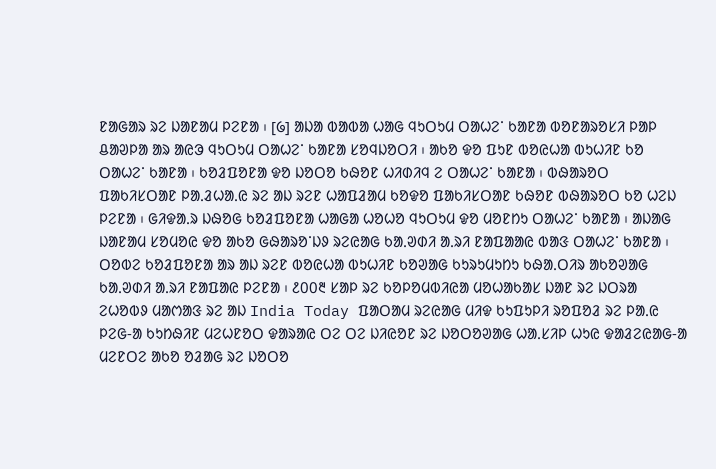ᱱᱟᱜᱟᱨ ᱨᱮ ᱡᱟᱱᱟᱢ ᱞᱮᱱᱟ ᱾ [᱙] ᱟᱡᱟ ᱵᱟᱵᱟ ᱦᱟᱜ ᱧᱩᱛᱩᱢ ᱛᱟᱦᱮᱸ ᱠᱟᱱᱟ ᱵᱚᱱᱟᱨᱚᱥᱤ ᱞᱟᱞ ᱪᱟᱣᱞᱟ ᱟᱨ ᱟᱭᱳ ᱧᱩᱛᱩᱢ ᱛᱟᱦᱮᱸ ᱠᱟᱱᱟ ᱥᱚᱧᱡᱚᱛᱤ ᱾ ᱟᱠᱚ ᱫᱚ ᱯᱩᱱ ᱵᱚᱭᱦᱟ ᱵᱩᱦᱤᱱ ᱠᱚ ᱛᱟᱦᱮᱸ ᱠᱟᱱᱟ ᱾ ᱠᱚᱲᱯᱚᱱᱟ ᱫᱚ ᱡᱚᱛᱚ ᱠᱷᱚᱱ ᱦᱤᱰᱤᱧ ᱮ ᱛᱟᱦᱮᱸ ᱠᱟᱱᱟ ᱾ ᱵᱷᱟᱨᱚᱛ ᱯᱟᱠᱤᱥᱛᱟᱱ ᱞᱟᱹᱲᱦᱟᱹᱭ ᱨᱮ ᱟᱡ ᱨᱮᱱ ᱦᱟᱯᱲᱟᱢ ᱠᱚᱫᱚ ᱯᱟᱠᱤᱥᱛᱟᱱ ᱠᱷᱚᱱ ᱵᱷᱟᱨᱚᱛ ᱠᱚ ᱦᱮᱡ ᱞᱮᱱᱟ ᱾ ᱜᱤᱫᱟᱹᱨ ᱡᱷᱚᱜ ᱠᱚᱲᱯᱚᱱᱟ ᱦᱟᱜᱟ ᱦᱚᱦᱚ ᱧᱩᱛᱩᱢ ᱫᱚ ᱢᱚᱱᱴᱩ ᱛᱟᱦᱮᱸ ᱠᱟᱱᱟ ᱾ ᱟᱡᱟᱜ ᱡᱟᱱᱟᱢ ᱥᱚᱢᱚᱭ ᱫᱚ ᱟᱠᱚ ᱜᱷᱟᱨᱚᱸᱡᱽ ᱨᱮᱭᱟᱜ ᱠᱟᱹᱣᱰᱤ ᱟᱹᱨᱤ ᱱᱟᱯᱟᱟᱭ ᱵᱟᱝ ᱛᱟᱦᱮᱸ ᱠᱟᱱᱟ ᱾ ᱛᱚᱵᱮ ᱠᱚᱲᱯᱚᱱᱟ ᱟᱨ ᱟᱡ ᱨᱮᱱ ᱵᱚᱭᱦᱟ ᱵᱩᱦᱤᱱ ᱠᱚᱣᱟᱜ ᱠᱩᱨᱩᱢᱩᱴᱩ ᱠᱷᱟᱹᱛᱤᱨ ᱟᱠᱚᱣᱟᱜ ᱠᱟᱹᱣᱰᱤ ᱟᱹᱨᱤ ᱱᱟᱯᱟᱭ ᱞᱮᱱᱟ ᱾ ᱒᱐᱐᱓ ᱥᱟᱞ ᱨᱮ ᱠᱚᱞᱚᱢᱵᱤᱭᱟ ᱢᱚᱦᱟᱠᱟᱥ ᱡᱟᱱ ᱨᱮ ᱡᱛᱨᱟ ᱮᱦᱚᱵᱽ ᱢᱟᱬᱟᱝ ᱨᱮ ᱟᱡ India Today ᱯᱟᱛᱟᱢ ᱨᱮᱭᱟᱜ ᱢᱤᱫ ᱠᱩᱯᱩᱞᱤ ᱨᱚᱯᱚᱲ ᱨᱮ ᱞᱟᱹᱭ ᱞᱮᱜ-ᱟ ᱠᱩᱴᱷᱤᱱ ᱢᱮᱦᱱᱚᱛ ᱫᱟᱨᱟᱭ ᱛᱮ ᱛᱮ ᱡᱤᱭᱚᱱ ᱨᱮ ᱡᱚᱛᱚᱣᱟᱜ ᱦᱟᱹᱥᱤᱞ ᱦᱩᱭ ᱫᱟᱲᱮᱭᱟᱜ-ᱟ ᱢᱮᱱᱛᱮ ᱟᱠᱚ ᱚᱲᱟᱜ ᱨᱮ ᱡᱚᱛᱚ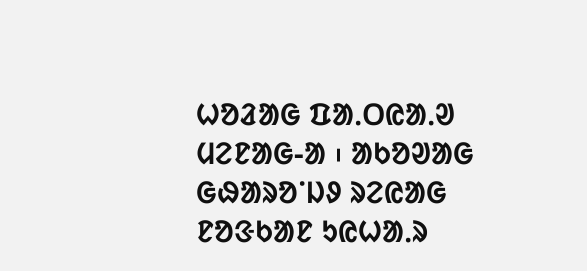ᱦᱚᱲᱟᱜ ᱯᱟᱹᱛᱭᱟᱹᱣ ᱢᱮᱱᱟᱜ-ᱟ ᱾ ᱟᱠᱚᱣᱟᱜ ᱜᱷᱟᱨᱚᱸᱡᱽ ᱨᱮᱭᱟᱜ ᱱᱚᱝᱠᱟᱱ ᱩᱭᱦᱟᱹᱨ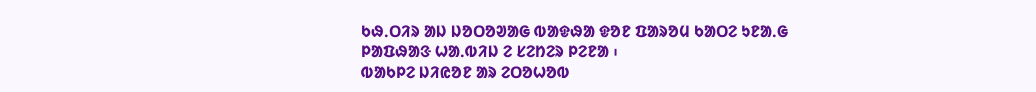ᱠᱷᱹᱛᱤᱨ ᱟᱡ ᱡᱚᱛᱚᱣᱟᱜ ᱵᱟᱫᱷᱟ ᱫᱚᱱ ᱯᱟᱨᱚᱢ ᱠᱟᱛᱮ ᱩᱱᱟᱹᱜ ᱞᱟᱯᱷᱟᱝ ᱦᱟᱹᱵᱤᱡ ᱮ ᱥᱮᱴᱮᱨ ᱞᱮᱱᱟ ᱾
ᱵᱟᱠᱞᱮ ᱡᱤᱭᱚᱱ ᱟᱨ ᱮᱛᱚᱦᱚᱵ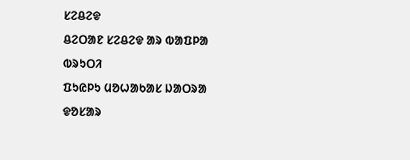ᱥᱮᱪᱮᱫ
ᱪᱮᱛᱟᱱ ᱥᱮᱪᱮᱫ ᱟᱨ ᱵᱟᱯᱞᱟ
ᱵᱨᱩᱛᱤ
ᱯᱩᱭᱞᱩ ᱢᱚᱦᱟᱠᱟᱥ ᱡᱟᱛᱨᱟ
ᱫᱚᱥᱟᱨ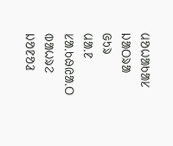ᱢᱚᱦᱟᱠᱟᱥ ᱡᱟᱛᱨᱟ
ᱜᱩᱨ
ᱢᱟᱹᱱ
ᱥᱟᱹᱠᱷᱭᱟᱹᱛ
ᱵᱟᱦᱨᱮ ᱡᱚᱱᱚᱲ